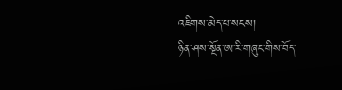འཇིགས་མེད་པ་སངས།
ཉིན་ཤས་སྔོན་ཨ་རི་གཞུང་གིས་བོད་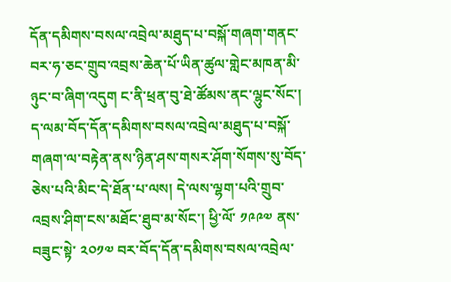དོན་དམིགས་བསལ་འབྲེལ་མཐུད་པ་བསྐོ་གཞག་གནང་བར་ཧ་ཅང་གྲུབ་འབྲས་ཆེན་པོ་ཡིན་ཚུལ་གླེང་མཁན་མི་ཉུང་བ་ཞིག་འདུག ང་ནི་ཕྲན་བུ་ཐེ་ཚོམས་ནང་ལྷུང་སོང་། ད་ལམ་བོད་དོན་དམིགས་བསལ་འབྲེལ་མཐུད་པ་བསྐོ་གཞག་ལ་བརྟེན་ནས་ཉིན་ཤས་གསར་ཤོག་སོགས་སུ་བོད་ཅེས་པའི་མིང་དེ་ཐོན་པ་ལས། དེ་ལས་ལྷག་པའི་གྲུབ་འབྲས་ཤིག་ངས་མཐོང་ཐུབ་མ་སོང་། ཕྱི་ལོ་ ༡༩༩༧ ནས་བཟུང་སྟེ་ ༢༠༡༧ བར་བོད་དོན་དམིགས་བསལ་འབྲེལ་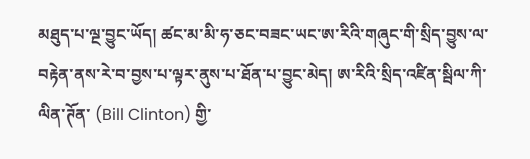མཐུད་པ་ལྔ་བྱུང་ཡོད། ཚང་མ་མི་ཧ་ཅང་བཟང་ཡང་ཨ་རིའི་གཞུང་གི་སྲིད་བྱུས་ལ་བརྟེན་ནས་རེ་བ་བྱས་པ་ལྟར་ནུས་པ་ཐོན་པ་བྱུང་མེད། ཨ་རིའི་སྲིད་འཛིན་སྦིལ་ཀི་ལིན་ཊོན་ (Bill Clinton) གྱི་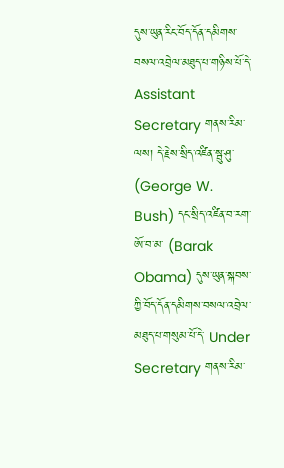དུས་ཡུན་རིང་བོད་དོན་དམིགས་བསལ་འབྲེལ་མཐུད་པ་གཉིས་པོ་དེ་ Assistant Secretary གནས་རིམ་ལས། དེ་རྗེས་སྲིད་འཛིན་སྦུ་ཤུ་ (George W. Bush) དང་སྲིད་འཛིན་བ་རག་ཨོ་བ་མ་ (Barak Obama) དུས་ཡུན་སྐབས་ཀྱི་བོད་དོན་དམིགས་བསལ་འབྲེལ་མཐུད་པ་གསུམ་པོ་དེ་ Under Secretary གནས་རིམ་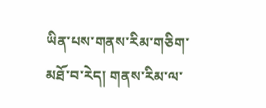ཡིན་པས་གནས་རིམ་གཅིག་མཐོ་བ་རེད། གནས་རིམ་ལ་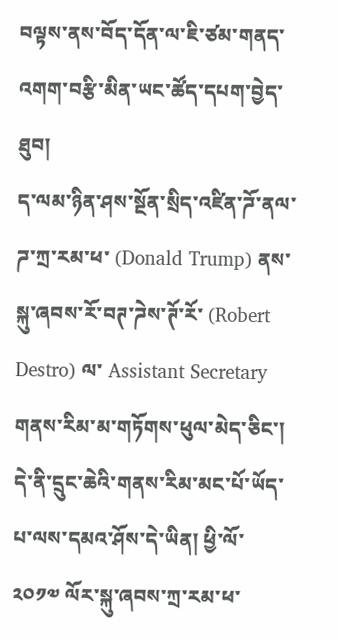བལྟས་ནས་བོད་དོན་ལ་ཇི་ཙམ་གནད་འགག་བརྩི་མིན་ཡང་ཚོད་དཔག་བྱེད་ཐུབ།
ད་ལམ་ཉིན་ཤས་སྔོན་སྲིད་འཛིན་ཌོ་ནལ་ཌ་ཀྲ་རམ་ཕ་ (Donald Trump) ནས་སྐུ་ཞབས་རོ་བཊ་ཌེས་ཊོ་རོ་ (Robert Destro) ལ་ Assistant Secretary གནས་རིམ་མ་གཏོགས་ཕུལ་མེད་ཅིང་། དེ་ནི་དྲུང་ཆེའི་གནས་རིམ་མང་པོ་ཡོད་པ་ལས་དམའ་ཤོས་དེ་ཡིན། ཕྱི་ལོ་ ༢༠༡༧ ལོར་སྐུ་ཞབས་ཀྲ་རམ་ཕ་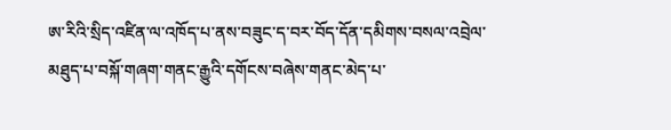ཨ་རིའི་སྲིད་འཛིན་ལ་འཁོད་པ་ནས་བཟུང་ད་བར་བོད་དོན་དམིགས་བསལ་འབྲེལ་མཐུད་པ་བསྐོ་གཞག་གནང་རྒྱུའི་དགོངས་བཞེས་གནང་མེད་པ་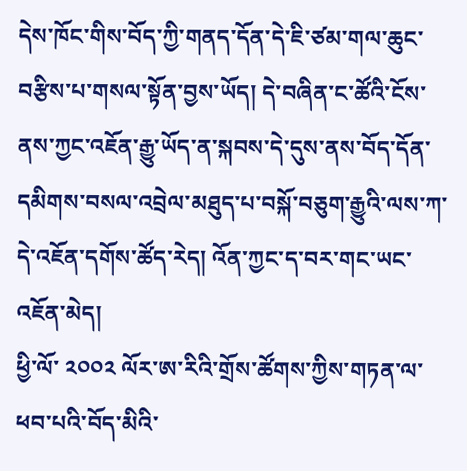དེས་ཁོང་གིས་བོད་ཀྱི་གནད་དོན་དེ་ཇི་ཙམ་གལ་ཆུང་བརྩིས་པ་གསལ་སྟོན་བྱས་ཡོད། དེ་བཞིན་ང་ཚོའི་ངོས་ནས་ཀྱང་འཇོན་རྒྱུ་ཡོད་ན་སྐབས་དེ་དུས་ནས་བོད་དོན་དམིགས་བསལ་འབྲེལ་མཐུད་པ་བསྐོ་བཅུག་རྒྱུའི་ལས་ཀ་དེ་འཇོན་དགོས་ཚོད་རེད། འོན་ཀྱང་ད་བར་གང་ཡང་འཇོན་མེད།
ཕྱི་ལོ་ ༢༠༠༢ ལོར་ཨ་རིའི་གྲོས་ཚོགས་ཀྱིས་གཏན་ལ་ཕབ་པའི་བོད་མིའི་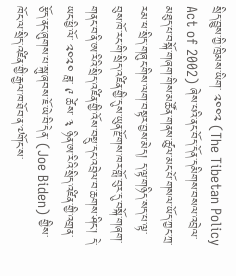སྲིད་བྱུས་ཀྱི་ཁྲིམས་ཡིག་ ༢༠༠༢ (The Tibetan Policy Act of 2002) ཞེས་པའི་ནང་བོད་དོན་དམིགས་བསལ་འབྲེལ་མཐུད་པ་བསྐོ་གཞག་གིས་མཚོན་གནས་ཚུལ་མང་པོ་གསལ་ཡོད་ཀྱང་ཀྲ་རམ་ཕ་སྲིད་གཞུང་གིས་ལག་བསྟར་བྱས་མེད། ད་ལྟ་གཉིད་སད་པ་ལྟ་བུས་ཁོ་རང་གི་སྲིད་འཛིན་གྱི་དུས་ཡུན་རྫོགས་ཁར་གློ་བུར་དུ་བསྐོ་གཞག་གནང་བ་ནི་ཨ་རིའི་སྲིད་འཛིན་གྱི་འོས་བསྡུ་དང་འབྲེལ་བ་ཆགས་ཤིང་། དེ་ཡང་ཕྱི་ལོ་ ༢༠༢༠ ཟླ་ ༩ ཚེས་ ༣ ཉིན་ཨ་རིའི་སྲིད་འཛིན་གྱི་འགྲན་རྩོད་ནང་ཞུགས་པ་སྐུ་ཞབས་ཇོ་ཡེ་བི་དེན་ (Joe Biden) གྱིས་ཁོང་ལ་སྲིད་འཛིན་གྱི་རྒྱལ་ཁ་ཐོབ་ན་༧གོང་ས་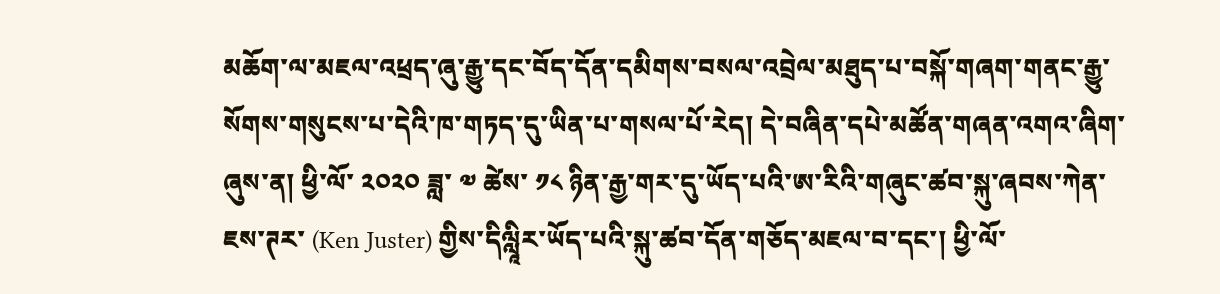མཆོག་ལ་མཇལ་འཕྲད་ཞུ་རྒྱུ་དང་བོད་དོན་དམིགས་བསལ་འབྲེལ་མཐུད་པ་བསྐོ་གཞག་གནང་རྒྱུ་སོགས་གསུངས་པ་དེའི་ཁ་གཏད་དུ་ཡིན་པ་གསལ་པོ་རེད། དེ་བཞིན་དཔེ་མཚོན་གཞན་འགའ་ཞིག་ཞུས་ན། ཕྱི་ལོ་ ༢༠༢༠ ཟླ་ ༧ ཚེས་ ༡༨ ཉིན་རྒྱ་གར་དུ་ཡོད་པའི་ཨ་རིའི་གཞུང་ཚབ་སྐུ་ཞབས་ཀེན་ཇས་ཊར་ (Ken Juster) གྱིས་དིལླཱིར་ཡོད་པའི་སྐུ་ཚབ་དོན་གཅོད་མཇལ་བ་དང་། ཕྱི་ལོ་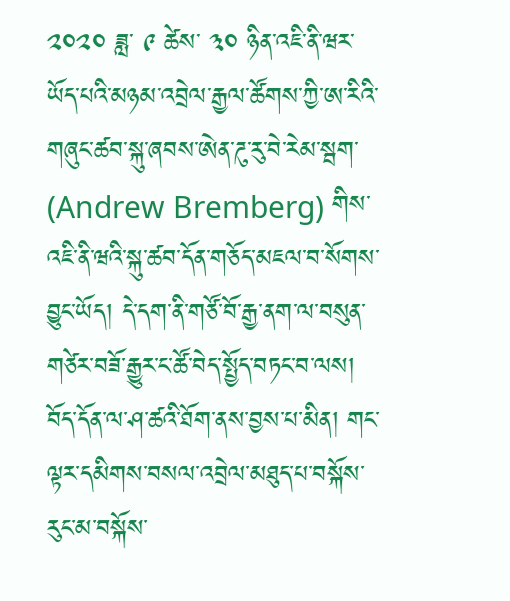༢༠༢༠ ཟླ་ ༩ ཚེས་ ༣༠ ཉིན་འཇི་ནི་ཝར་ཡོད་པའི་མཉམ་འབྲེལ་རྒྱལ་ཚོགས་ཀྱི་ཨ་རིའི་གཞུང་ཚབ་སྐུ་ཞབས་ཨེན་ཌུ་རུ་བེ་རེམ་སྦག་ (Andrew Bremberg) གིས་འཇི་ནི་ཝའི་སྐུ་ཚབ་དོན་གཅོད་མཇལ་བ་སོགས་བྱུང་ཡོད། དེ་དག་ནི་གཙོ་བོ་རྒྱ་ནག་ལ་བསུན་གཙེར་བཟོ་རྒྱུར་ང་ཚོ་བེད་སྤྱོད་བཏང་བ་ལས། བོད་དོན་ལ་ཤ་ཚའི་ཐོག་ནས་བྱས་པ་མིན། གང་ལྟར་དམིགས་བསལ་འབྲེལ་མཐུད་པ་བསྐོས་རུང་མ་བསྐོས་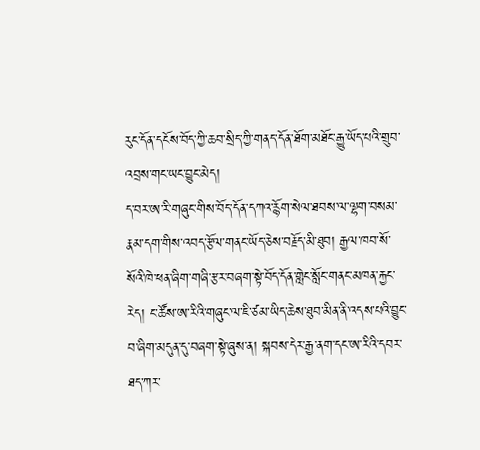རུང་དོན་དངོས་བོད་ཀྱི་ཆབ་སྲིད་ཀྱི་གནད་དོན་ཐོག་མཐོང་རྒྱུ་ཡོད་པའི་གྲུབ་འབྲས་གང་ཡང་བྱུང་མེད།
ད་བར་ཨ་རི་གཞུང་གིས་བོད་དོན་དཀའ་རྙོག་སེལ་ཐབས་ལ་ལྷག་བསམ་རྣམ་དག་གིས་འབད་རྩོལ་གནང་ཡོད་ཅེས་བརྗོད་མི་ཐུབ། རྒྱལ་ཁབ་སོ་སོའི་ཁེ་ཕན་ཞིག་གཞི་རྩར་བཞག་སྟེ་བོད་དོན་གླེང་སློང་གནང་མཁན་རྐྱང་རེད། ང་ཚོས་ཨ་རིའི་གཞུང་ལ་ཇི་ཙམ་ཡིད་ཆེས་ཐུབ་མིན་ནི་འདས་པའི་བྱུང་བ་ཞིག་མདུན་དུ་བཞག་སྟེ་ཞུས་ན། སྐབས་དེར་རྒྱ་ནག་དང་ཨ་རིའི་དབར་ཐད་ཀར་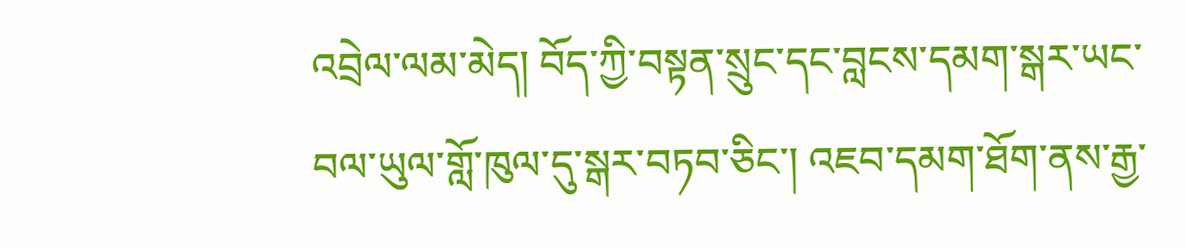འབྲེལ་ལམ་མེད། བོད་ཀྱི་བསྟན་སྲུང་དང་བླངས་དམག་སྒར་ཡང་བལ་ཡུལ་གློ་ཁུལ་དུ་སྒར་བཏབ་ཅིང་། འཇབ་དམག་ཐོག་ནས་རྒྱ་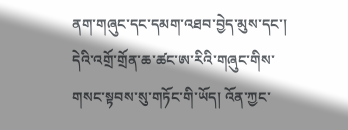ནག་གཞུང་དང་དམག་འཐབ་བྱེད་མུས་དང་། དེའི་འགྲོ་གྲོན་ཆ་ཚང་ཨ་རིའི་གཞུང་གིས་གསང་སྟབས་སུ་གཏོང་གི་ཡོད། འོན་ཀྱང་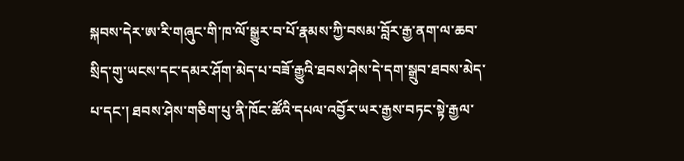སྐབས་དེར་ཨ་རི་གཞུང་གི་ཁ་ལོ་སྒྱུར་བ་པོ་རྣམས་ཀྱི་བསམ་བློར་རྒྱ་ནག་ལ་ཆབ་སྲིད་གུ་ཡངས་དང་དམར་ཤོག་མེད་པ་བཟོ་རྒྱུའི་ཐབས་ཤེས་དེ་དག་སྒྲུབ་ཐབས་མེད་པ་དང་། ཐབས་ཤེས་གཅིག་པུ་ནི་ཁོང་ཚོའི་དཔལ་འབྱོར་ཡར་རྒྱས་བཏང་སྟེ་རྒྱལ་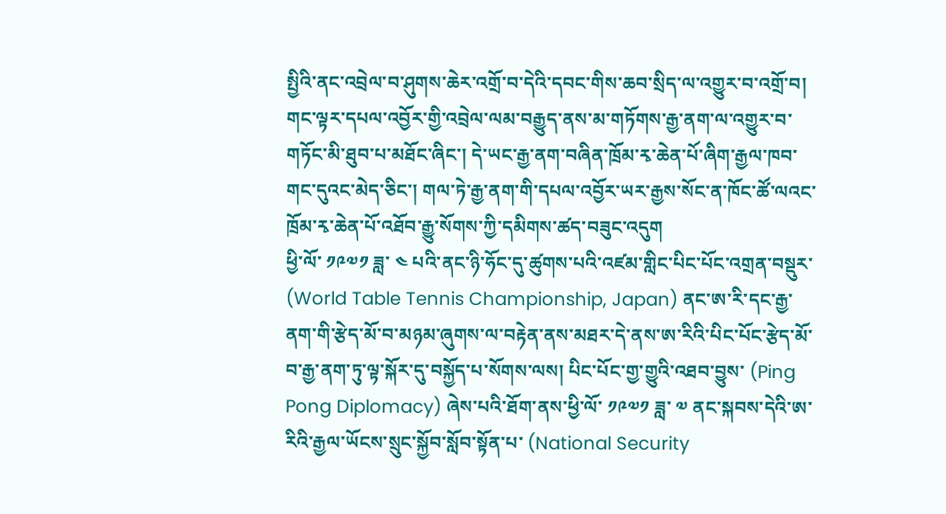སྤྱིའི་ནང་འབྲེལ་བ་ཤུགས་ཆེར་འགྲོ་བ་དེའི་དབང་གིས་ཆབ་སྲིད་ལ་འགྱུར་བ་འགྲོ་བ། གང་ལྟར་དཔལ་འབྱོར་གྱི་འབྲེལ་ལམ་བརྒྱུད་ནས་མ་གཏོགས་རྒྱ་ནག་ལ་འགྱུར་བ་གཏོང་མི་ཐུབ་པ་མཐོང་ཞིང་། དེ་ཡང་རྒྱ་ནག་བཞིན་ཁྲོམ་རྭ་ཆེན་པོ་ཞིག་རྒྱལ་ཁབ་གང་དུའང་མེད་ཅིང་། གལ་ཏེ་རྒྱ་ནག་གི་དཔལ་འབྱོར་ཡར་རྒྱས་སོང་ན་ཁོང་ཚོ་ལའང་ཁྲོམ་རྭ་ཆེན་པོ་འཐོབ་རྒྱུ་སོགས་ཀྱི་དམིགས་ཚད་བཟུང་འདུག
ཕྱི་ལོ་ ༡༩༧༡ ཟླ་ ༤ པའི་ནང་ཉི་ཧོང་དུ་ཚུགས་པའི་འཛམ་གླིང་པིང་པོང་འགྲན་བསྡུར་ (World Table Tennis Championship, Japan) ནང་ཨ་རི་དང་རྒྱ་ནག་གི་རྩེད་མོ་བ་མཉམ་ཞུགས་ལ་བརྟེན་ནས་མཐར་དེ་ནས་ཨ་རིའི་པིང་པོང་རྩེད་མོ་བ་རྒྱ་ནག་ཏུ་ལྟ་སྐོར་དུ་བསྐྱོད་པ་སོགས་ལས། པིང་པོང་གྱ་གྱུའི་འཐབ་བྱུས་ (Ping Pong Diplomacy) ཞེས་པའི་ཐོག་ནས་ཕྱི་ལོ་ ༡༩༧༡ ཟླ་ ༧ ནང་སྐབས་དེའི་ཨ་རིའི་རྒྱལ་ཡོངས་སྲུང་སྐྱོབ་སློབ་སྟོན་པ་ (National Security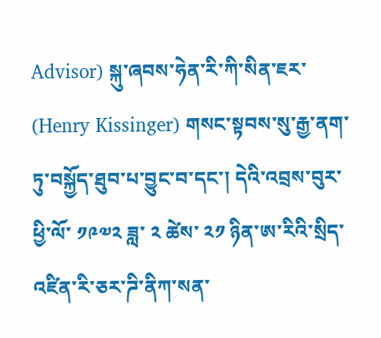Advisor) སྐུ་ཞབས་ཧེན་རི་ཀི་སིན་ཇར་ (Henry Kissinger) གསང་སྟབས་སུ་རྒྱ་ནག་ཏུ་བསྐྱོད་ཐུབ་པ་བྱུང་བ་དང་། དེའི་འབྲས་བུར་ཕྱི་ལོ་ ༡༩༧༢ ཟླ་ ༢ ཚེས་ ༢༡ ཉིན་ཨ་རིའི་སྲིད་འཛིན་རི་ཅར་ཌི་ནིཀ་སན་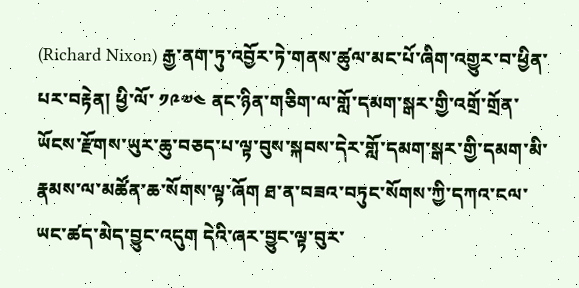(Richard Nixon) རྒྱ་ནག་ཏུ་འབྱོར་ཏེ་གནས་ཚུལ་མང་པོ་ཞིག་འགྱུར་བ་ཕྱིན་པར་བརྟེན། ཕྱི་ལོ་ ༡༩༧༤ ནང་ཉིན་གཅིག་ལ་གློ་དམག་སྒར་གྱི་འགྲོ་གྲོན་ཡོངས་རྫོགས་ཡུར་ཆུ་བཅད་པ་ལྟ་བུས་སྐབས་དེར་གློ་དམག་སྒར་གྱི་དམག་མི་རྣམས་ལ་མཚོན་ཆ་སོགས་ལྟ་ཞོག ཐ་ན་བཟའ་བཏུང་སོགས་ཀྱི་དཀའ་ངལ་ཡང་ཚད་མེད་བྱུང་འདུག དེའི་ཞར་བྱུང་ལྟ་བུར་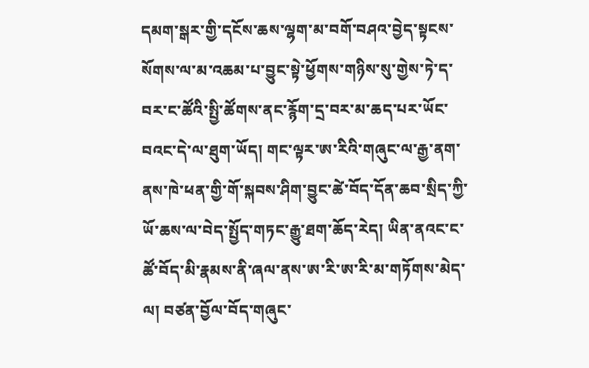དམག་སྒར་གྱི་དངོས་ཆས་ལྷག་མ་བགོ་བཤའ་བྱེད་སྟངས་སོགས་ལ་མ་འཆམ་པ་བྱུང་སྟེ་ཕྱོགས་གཉིས་སུ་གྱེས་ཏེ་ད་བར་ང་ཚོའི་སྤྱི་ཚོགས་ནང་རྙོག་དྲ་བར་མ་ཆད་པར་ཡོང་བའང་དེ་ལ་ཐུག་ཡོད། གང་ལྟར་ཨ་རིའི་གཞུང་ལ་རྒྱ་ནག་ནས་ཁེ་ཕན་གྱི་གོ་སྐབས་ཤིག་བྱུང་ཚེ་བོད་དོན་ཆབ་སྲིད་ཀྱི་ཡོ་ཆས་ལ་བེད་སྤྱོད་གཏང་རྒྱུ་ཐག་ཆོད་རེད། ཡིན་ནའང་ང་ཚོ་བོད་མི་རྣམས་ནི་ཞལ་ནས་ཨ་རི་ཨ་རི་མ་གཏོགས་མེད་ལ། བཙན་བྱོལ་བོད་གཞུང་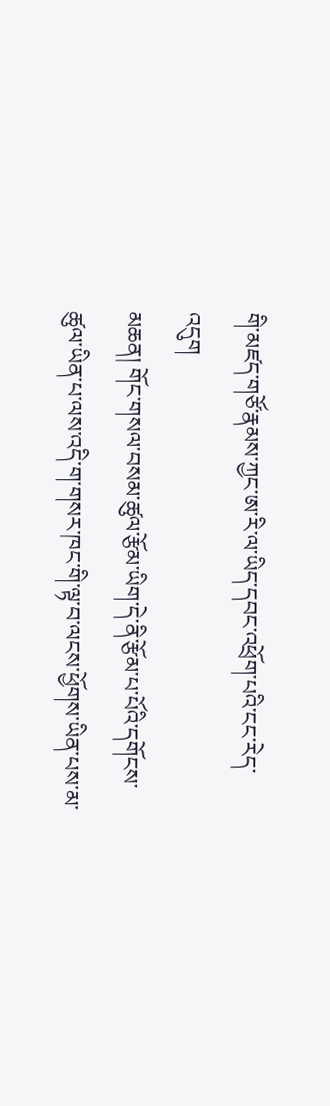གི་མཛད་གཙོ་རྣམས་ཀྱང་ཨ་རི་ལ་ཡིད་དབང་འཕྲོག་པའི་ངང་རེད་འདུག
མཆན། གོང་གསལ་བསམ་ཚུལ་རྩོམ་ཡིག་དེ་ནི་རྩོམ་པ་པོའི་དགོངས་ཚུལ་ཡིན་པ་ལས་འདི་ག་གསར་ཁང་གི་ལྟ་བ་ལངས་ཕྱོགས་ཡིན་པས་མ་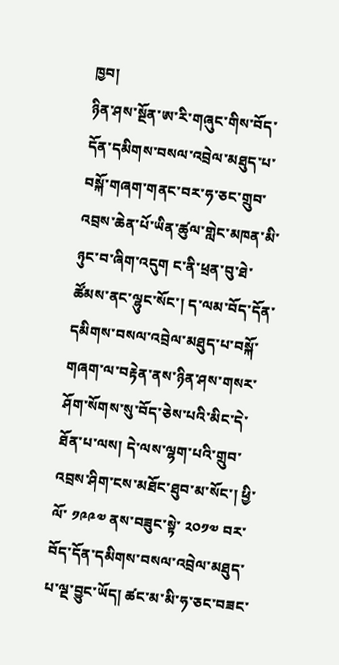ཁྱབ།
ཉིན་ཤས་སྔོན་ཨ་རི་གཞུང་གིས་བོད་དོན་དམིགས་བསལ་འབྲེལ་མཐུད་པ་བསྐོ་གཞག་གནང་བར་ཧ་ཅང་གྲུབ་འབྲས་ཆེན་པོ་ཡིན་ཚུལ་གླེང་མཁན་མི་ཉུང་བ་ཞིག་འདུག ང་ནི་ཕྲན་བུ་ཐེ་ཚོམས་ནང་ལྷུང་སོང་། ད་ལམ་བོད་དོན་དམིགས་བསལ་འབྲེལ་མཐུད་པ་བསྐོ་གཞག་ལ་བརྟེན་ནས་ཉིན་ཤས་གསར་ཤོག་སོགས་སུ་བོད་ཅེས་པའི་མིང་དེ་ཐོན་པ་ལས། དེ་ལས་ལྷག་པའི་གྲུབ་འབྲས་ཤིག་ངས་མཐོང་ཐུབ་མ་སོང་། ཕྱི་ལོ་ ༡༩༩༧ ནས་བཟུང་སྟེ་ ༢༠༡༧ བར་བོད་དོན་དམིགས་བསལ་འབྲེལ་མཐུད་པ་ལྔ་བྱུང་ཡོད། ཚང་མ་མི་ཧ་ཅང་བཟང་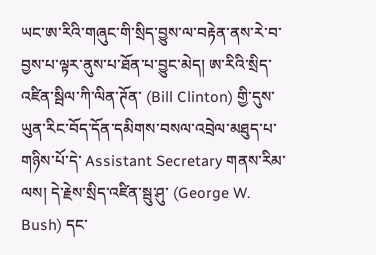ཡང་ཨ་རིའི་གཞུང་གི་སྲིད་བྱུས་ལ་བརྟེན་ནས་རེ་བ་བྱས་པ་ལྟར་ནུས་པ་ཐོན་པ་བྱུང་མེད། ཨ་རིའི་སྲིད་འཛིན་སྦིལ་ཀི་ལིན་ཊོན་ (Bill Clinton) གྱི་དུས་ཡུན་རིང་བོད་དོན་དམིགས་བསལ་འབྲེལ་མཐུད་པ་གཉིས་པོ་དེ་ Assistant Secretary གནས་རིམ་ལས། དེ་རྗེས་སྲིད་འཛིན་སྦུ་ཤུ་ (George W. Bush) དང་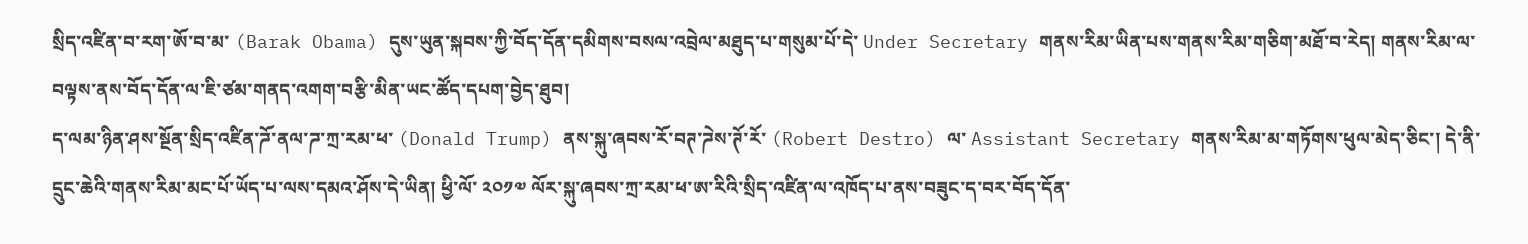སྲིད་འཛིན་བ་རག་ཨོ་བ་མ་ (Barak Obama) དུས་ཡུན་སྐབས་ཀྱི་བོད་དོན་དམིགས་བསལ་འབྲེལ་མཐུད་པ་གསུམ་པོ་དེ་ Under Secretary གནས་རིམ་ཡིན་པས་གནས་རིམ་གཅིག་མཐོ་བ་རེད། གནས་རིམ་ལ་བལྟས་ནས་བོད་དོན་ལ་ཇི་ཙམ་གནད་འགག་བརྩི་མིན་ཡང་ཚོད་དཔག་བྱེད་ཐུབ།
ད་ལམ་ཉིན་ཤས་སྔོན་སྲིད་འཛིན་ཌོ་ནལ་ཌ་ཀྲ་རམ་ཕ་ (Donald Trump) ནས་སྐུ་ཞབས་རོ་བཊ་ཌེས་ཊོ་རོ་ (Robert Destro) ལ་ Assistant Secretary གནས་རིམ་མ་གཏོགས་ཕུལ་མེད་ཅིང་། དེ་ནི་དྲུང་ཆེའི་གནས་རིམ་མང་པོ་ཡོད་པ་ལས་དམའ་ཤོས་དེ་ཡིན། ཕྱི་ལོ་ ༢༠༡༧ ལོར་སྐུ་ཞབས་ཀྲ་རམ་ཕ་ཨ་རིའི་སྲིད་འཛིན་ལ་འཁོད་པ་ནས་བཟུང་ད་བར་བོད་དོན་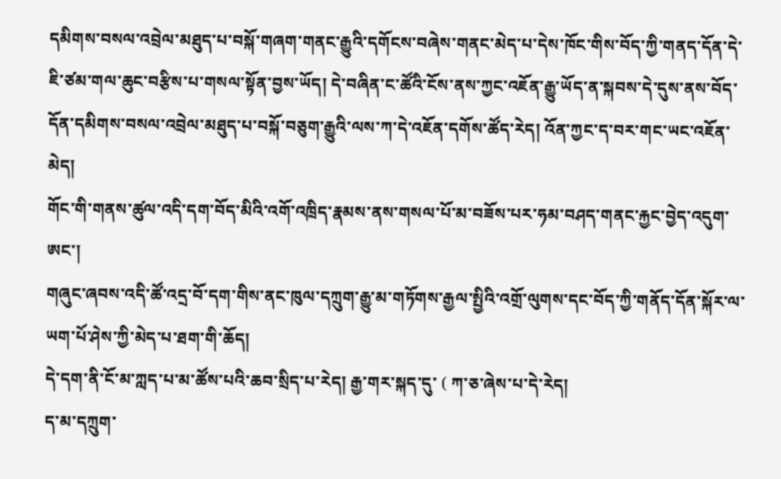དམིགས་བསལ་འབྲེལ་མཐུད་པ་བསྐོ་གཞག་གནང་རྒྱུའི་དགོངས་བཞེས་གནང་མེད་པ་དེས་ཁོང་གིས་བོད་ཀྱི་གནད་དོན་དེ་ཇི་ཙམ་གལ་ཆུང་བརྩིས་པ་གསལ་སྟོན་བྱས་ཡོད། དེ་བཞིན་ང་ཚོའི་ངོས་ནས་ཀྱང་འཇོན་རྒྱུ་ཡོད་ན་སྐབས་དེ་དུས་ནས་བོད་དོན་དམིགས་བསལ་འབྲེལ་མཐུད་པ་བསྐོ་བཅུག་རྒྱུའི་ལས་ཀ་དེ་འཇོན་དགོས་ཚོད་རེད། འོན་ཀྱང་ད་བར་གང་ཡང་འཇོན་མེད།
གོང་གི་གནས་ཚུལ་འདི་དག་བོད་མིའི་འགོ་འཁྲིད་རྣམས་ནས་གསལ་པོ་མ་བཟོས་པར་ཧམ་བཤད་གནང་རྐྱང་བྱེད་འདུག་ཨང་།
གཞུང་ཞབས་འདི་ཚོ་འདྲ་བོ་དག་གིས་ནང་ཁུལ་དཀྲུག་རྒྱུ་མ་གཏོགས་རྒྱལ་སྤྱིའི་འགྲོ་ལུགས་དང་བོད་ཀྱི་གནོད་དོན་སྐོར་ལ་ཡག་པོ་ཤེས་ཀྱི་མེད་པ་ཐག་གི་ཆོད།
དེ་དག་ནི་ངོ་མ་ཀླད་པ་མ་ཚོས་པའི་ཆབ་སྲིད་པ་རེད། རྒྱ་གར་སྐད་དུ་ ( ཀ་ཅ་ཞེས་པ་དེ་རེད།
ད་མ་དཀྲུག་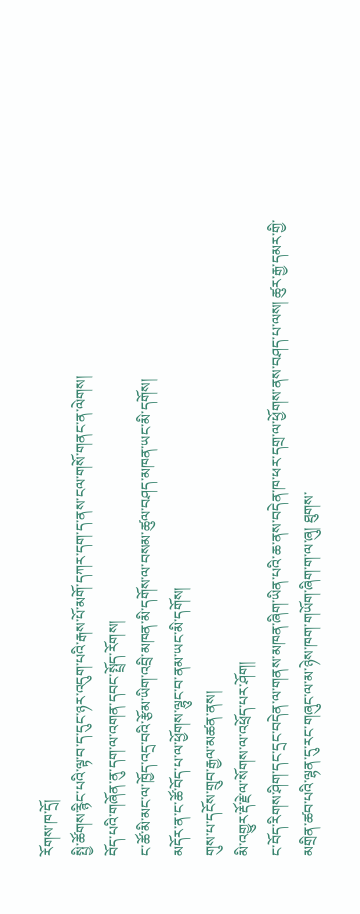རོགས་ཁ་དྲོ།
སྤྱི་ཚོགས་རྙིང་པའི་ལྟ་བ་ད་དུང་ཉར་འདུག་པའི་རྒས་པོ་མགོ་དཀར་དག་ད་ནས་ངལ་གསོ་གནང་ན་ལེགས།
བོད་པའི་གཞོན་ནུ་དག་ལ་འགན་དབང་སྤྲོད་རོགས།
ང་ཚོ་མི་མང་ལ་ཁྱོད་འདྲ་བའི་རྩོམ་ཡིག་འབྲི་མཁན་མི་དགོས་ལ་བསམ་ཚུལ་བཤད་མཁན་ཡང་མི་དགོས།
མདོར་ན་ང་ཚོ་བོད་པ་ལ་ཕྱོགས་ལྷུང་བ་ནམ་ཡང་མི་དགོས།
གུས་པ་དངོས་གྲུབ་རྒྱལ་མཚན་ནས།
མི་འགྱུར་རྡོ་རྗེ་ལ་སོགས་ལ་འཕྲོད་པར་ཤོག།
ང་བོད་རིགས་ཤིག་དང་དྲང་བདེན་ལ་གནས་མཁན་ཞིག་ཡིན་པའི་ཆ་ནས་བདེན་ཁ་ཕར་དགྲ་ལ་ཕྱོགས་ནས་བཤད་པ་ལས། ཚུར་རྒྱ་དམར་གྱི་མགྲིན་ཚབ་པའི་ལྷན་དུ་རང་གཞུང་ལ་མ་ཉེས་ཁག་གཡོག་ཞིག་ག་ལ་ཞུ། ཐུགས་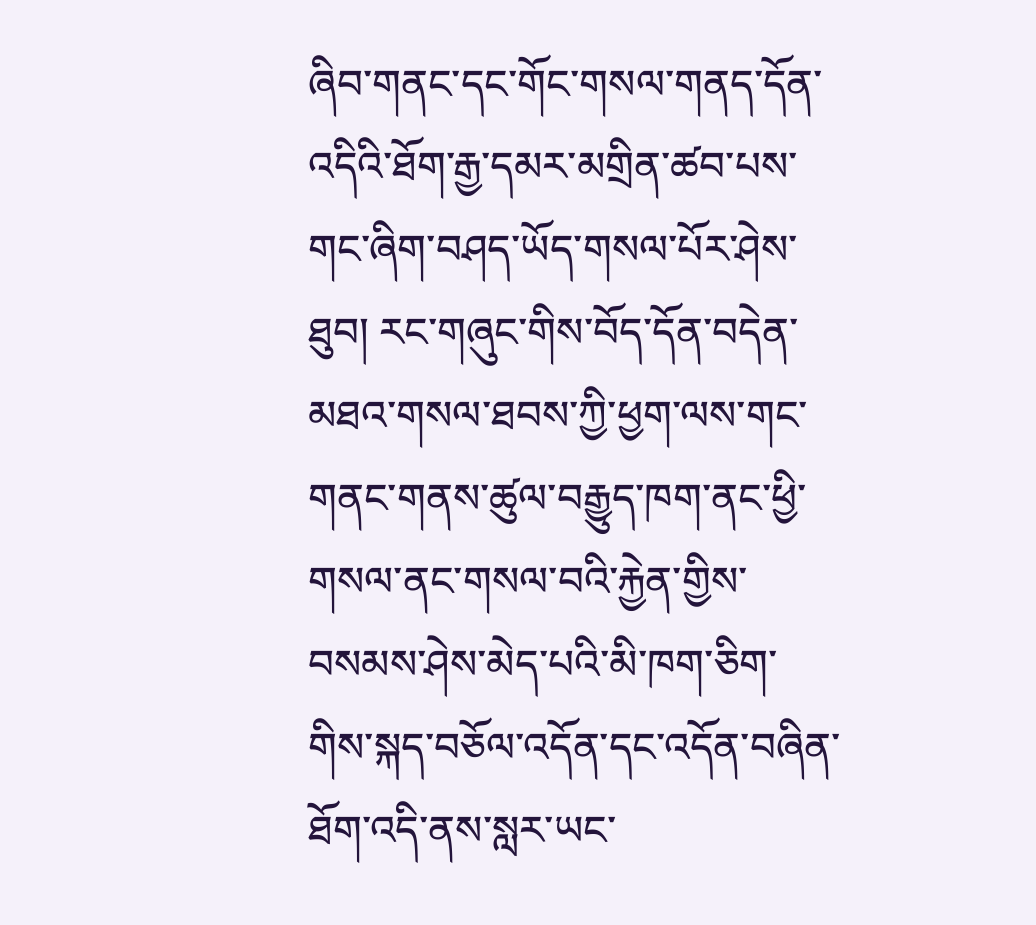ཞིབ་གནང་དང་གོང་གསལ་གནད་དོན་འདིའི་ཐོག་རྒྱ་དམར་མགྲིན་ཚབ་པས་གང་ཞིག་བཤད་ཡོད་གསལ་པོར་ཤེས་ཐུབ། རང་གཞུང་གིས་བོད་དོན་བདེན་མཐའ་གསལ་ཐབས་ཀྱི་ཕྱག་ལས་གང་གནང་གནས་ཚུལ་བརྒྱུད་ཁག་ནང་ཕྱི་གསལ་ནང་གསལ་བའི་རྐྱེན་གྱིས་བསམས་ཤེས་མེད་པའི་མི་ཁག་ཅིག་གིས་སྐད་བཅོལ་འདོན་དང་འདོན་བཞིན་ཐོག་འདི་ནས་སླར་ཡང་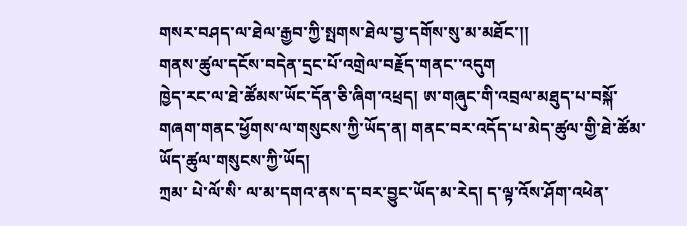གསར་བཤད་ལ་ཐེལ་རྒྱབ་ཀྱི་སྤགས་ཐེལ་བྱ་དགོས་སུ་མ་མཐོང་།།
གནས་ཚུལ་དངོས་བདེན་དྲང་པོ་འགྲེལ་བརྗོད་གནང་་འདུག
ཁྱེད་རང་ལ་ཐེ་ཚོམས་ཡོང་དོན་ཅི་ཞིག་འཕྲད། ཨ་གཞུང་གི་འབྲལ་མཐུད་པ་བསྐོ་གཞག་གནང་ཕྱོགས་ལ་གསུངས་ཀྱི་ཡོད་ན། གནང་བར་འདོད་པ་མེད་ཚུལ་གྱི་ཐེ་ཚོམ་ཡོད་ཚུལ་གསུངས་ཀྱི་ཡོད།
ཀྲམ་ པེ་ལོ་སི་ ལ་མ་དགའ་ནས་ད་བར་བྱུང་ཡོད་མ་རེད། ད་ལྟ་འོས་ཤོག་འཕེན་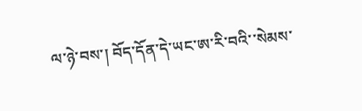ལ་ཉེ་བས་། བོད་དོན་དེ་ཡང་ཨ་རི་བའི་་སེམས་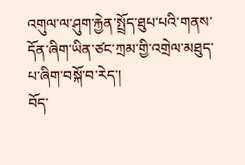འགུལ་ལ་ཤུག་རྐྱེན་སྤྲོད་ཐུཔ་པའི་གནས་དོན་ཞིག་ཡིན་ཙང་ཀྲམ་གྱི་འགྲེལ་མཐུད་པ་ཞིག་བསྐོ་བ་རེད་།
བོད་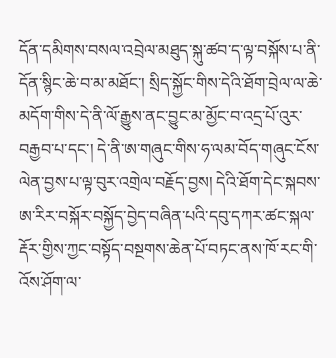དོན་དམིགས་བསལ་འབྲེལ་མཐུད་སྐུ་ཚབ་ད་ལྟ་བསྐོས་པ་ནི་དོན་སྙིང་ཆེ་བ་མ་མཐོང་། སྲིད་སྐྱོང་གིས་དེའི་ཐོག་བྲེལ་ལ་ཆེ་མདོག་གིས་དེ་ནི་ལོ་རྒྱུས་ནང་བྱུང་མ་མྱོང་བ་འདྲ་པོ་འུར་བརྒྱབ་པ་དང་། དེ་ནི་ཨ་གཞུང་གིས་ཧ་ལམ་བོད་གཞུང་ངོས་ལེན་བྱས་པ་ལྟ་བུར་འགྲེལ་བརྗོད་བྱས། དེའི་ཐོག་དེང་སྐབས་ཨ་རིར་བསྐོར་བསྐྱོད་བྱེད་བཞིན་པའི་དབུ་དཀར་ཚང་སྐལ་རྡོར་གྱིས་ཀྱང་བསྟོད་བསྔགས་ཆེན་པོ་བཏང་ནས་ཁོ་རང་གི་འོས་ཤོག་ལ་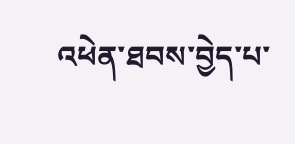འཕེན་ཐབས་བྱེད་པ་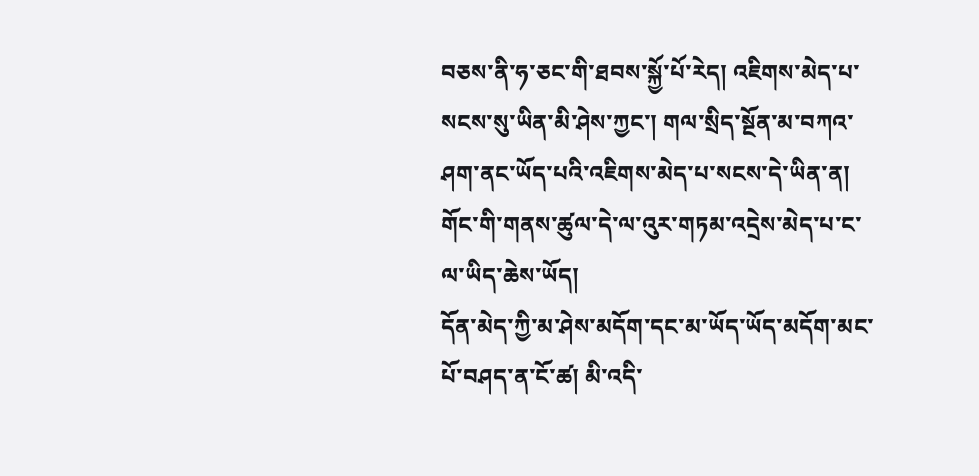བཅས་ནི་ཧ་ཅང་གི་ཐབས་སྐྱོ་པོ་རེད། འཇིགས་མེད་པ་སངས་སུ་ཡིན་མི་ཤེས་ཀྱང་། གལ་སྲིད་སྔོན་མ་བཀའ་ཤག་ནང་ཡོད་པའི་འཇིགས་མེད་པ་སངས་དེ་ཡིན་ན། གོང་གི་གནས་ཚུལ་དེ་ལ་འུར་གཏམ་འདྲེས་མེད་པ་ང་ལ་ཡིད་ཆེས་ཡོད།
དོན་མེད་ཀྱི་མ་ཤེས་མདོག་དང་མ་ཡོད་ཡོད་མདོག་མང་པོ་བཤད་ན་ངོ་ཚ། མི་འདི་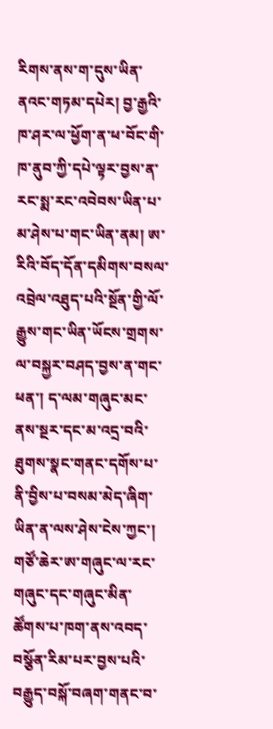རིགས་ནས་ག་དུས་ཡིན་ནའང་གཏམ་དཔེར། བྱ་རྒྱའི་ཁ་ཤར་ལ་ཕྱོག་ན་ཕ་བོང་གི་ཁ་ནུབ་ཀྱི་དཔེ་ལྟར་བྱས་ན་རང་སྨ་རང་འབེབས་ཡིན་པ་མ་ཤེས་པ་གང་ཡིན་ནམ། ཨ་རིའི་བོད་དོན་དམིགས་བསལ་འབྲེལ་འཐུད་པའི་སྔོན་གྱི་ལོ་རྒྱུས་གང་ཡིན་ཡོངས་གྲགས་ལ་བསྐྱར་བཤད་བྱས་ན་གང་ཕན་། ད་ལམ་གཞུང་མང་ནས་སྔར་དང་མ་འདྲ་བའི་ཐུགས་སྣང་གནང་དགོས་པ་ནི་བྱིས་པ་བསམ་མེད་ཞིག་ཡིན་ན་ལས་ཤེས་ངེས་ཀྱང་། གཙོ་ཆེར་ཨ་གཞུང་ལ་རང་གཞུང་དང་གཞུང་མིན་ཚོགས་པ་ཁག་ནས་འབད་བསྩོན་རིམ་པར་བྱས་པའི་བརྒྱུད་བསྐོ་བཞག་གནང་བ་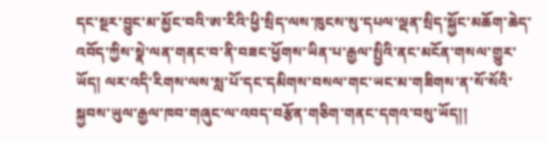དང་སྔར་བྱུང་མ་མྱོང་བའི་ཨ་རིའི་ཕྱི་སྲིད་ལས་ཁུངས་སུ་དཔལ་ལྡན་སྲིད་སྐྱོང་མཆོག་ཆེད་འབོད་ཀྱིས་སྣེ་ལན་གནང་བ་ནི་བཟང་ཕྱོགས་ཡིན་པ་རྒྱལ་སྤྱིའི་ནང་མངོན་གསལ་གྱུར་ཡོད། ལར་འདི་རིགས་ལས་སླ་པོ་དང་དམིགས་བསལ་གང་ཡང་མ་གཟིགས་ན་སོ་སོའི་སྐྱབས་ཡུལ་རྒྱལ་ཁབ་གཞུང་ལ་འབད་བརྩོན་གཅིག་གནང་དགའ་བསུ་ཡོད།།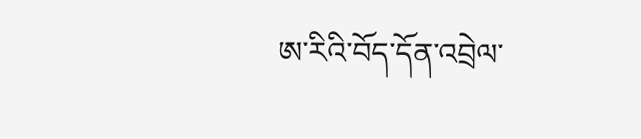ཨ་རིའི་བོད་དོན་འབྲེལ་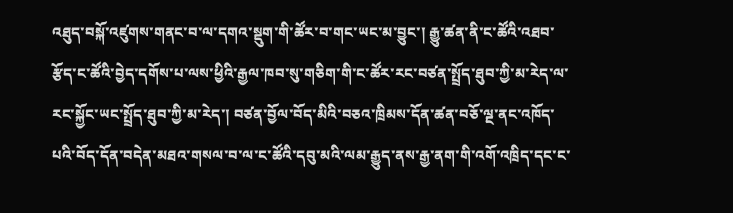འཐུད་བསྐོ་འཛུགས་གནང་བ་ལ་དགའ་སྡུག་གི་ཚོར་བ་གང་ཡང་མ་བྱུང་། རྒྱུ་ཚན་ནི་ང་ཚོའི་འཐབ་རྩོད་ང་ཚོའི་བྱེད་དགོས་པ་ལས་ཕྱིའི་རྒྱལ་ཁབ་སུ་གཅིག་གི་ང་ཚོར་རང་བཙན་སྤྲོད་ཐུབ་ཀྱི་མ་རེད་ལ་རང་སྐྱོང་ཡང་སྤྲོད་ཐུབ་ཀྱི་མ་རེད་། བཙན་བྱོལ་བོད་མིའི་བཅའ་ཁྲིམས་དོན་ཚན་བཅོ་ལྔ་ནང་འཁོད་པའི་བོད་དོན་བདེན་མཐའ་གསལ་བ་ལ་ང་ཚོའི་དབུ་མའི་ལམ་རྒྱུད་ནས་རྒྱ་ནག་གི་འགོ་འཁྲིད་དང་ང་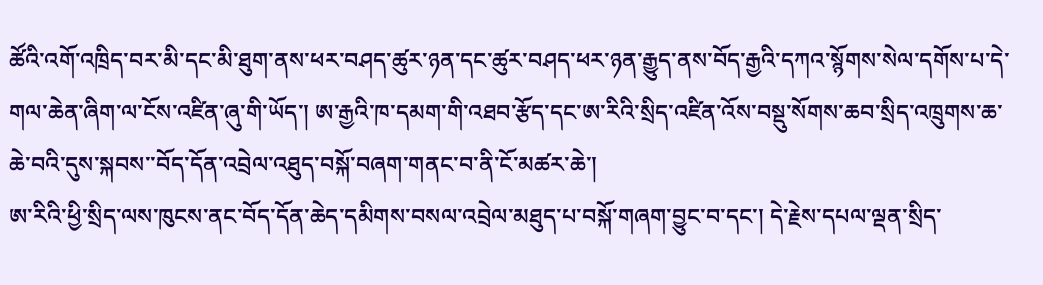ཚོའི་འགོ་འཁྲིད་བར་མི་དང་མི་ཐུག་ནས་ཕར་བཤད་ཚུར་ཉན་དང་ཚུར་བཤད་ཕར་ཉན་རྒྱུད་ནས་བོད་རྒྱའི་དཀའ་སྙོགས་སེལ་དགོས་པ་དེ་གལ་ཆེན་ཞིག་ལ་ངོས་འཛིན་ཞུ་གི་ཡོད་། ཨ་རྒྱའི་ཁ་དམག་གི་འཐབ་རྩོད་དང་ཨ་རིའི་སྲིད་འཛིན་འོས་བསྡུ་སོགས་ཆབ་སྲིད་འཁྲུགས་ཆ་ཆེ་བའི་དུས་སྐབས་་བོད་དོན་འབྲེལ་འཐུད་བསྐོ་བཞག་གནང་བ་ནི་ངོ་མཚར་ཆེ་།
ཨ་རིའི་ཕྱི་སྲིད་ལས་ཁུངས་ནང་བོད་དོན་ཆེད་དམིགས་བསལ་འབྲེལ་མཐུད་པ་བསྐོ་གཞག་བྱུང་བ་དང་། དེ་རྗེས་དཔལ་ལྡན་སྲིད་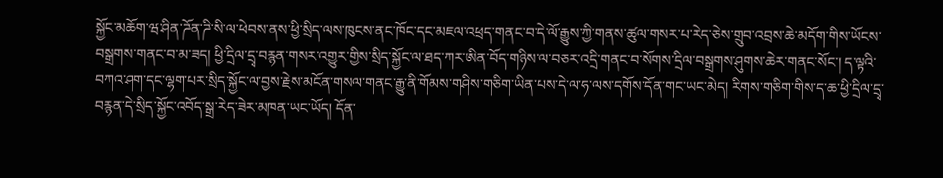སྐྱོང་མཆོག་ཝ་ཤིན་ཌོན་ཌི་སི་ལ་ཕེབས་ནས་ཕྱི་སྲིད་ལས་ཁུངས་ནང་ཁོང་དང་མཇལ་འཕྲད་གནང་བ་དེ་ལོ་རྒྱུས་ཀྱི་གནས་ཚུལ་གསར་པ་རེད་ཅེས་གྲུབ་འབྲས་ཆེ་མདོག་གིས་ཡོངས་བསྒྲགས་གནང་བ་མ་ཟད། ཕྱི་དྲིལ་དྲྭ་བརྙན་གསར་འགྱུར་གྱིས་སྲིད་སྐྱོང་ལ་ཐད་ཀར་ཨིན་བོད་གཉིས་ལ་བཅར་འདྲི་གནང་བ་སོགས་དྲིལ་བསྒྲགས་ཤུགས་ཆེར་གནང་སོང་། ད་ལྟའི་བཀའ་ཤག་དང་ལྷག་པར་སྲིད་སྐྱོང་ལ་བྱས་རྗེས་མངོན་གསལ་གནང་རྒྱུ་ནི་གོམས་གཤིས་གཅིག་ཡིན་པས་དེ་ལ་ཧ་ལས་དགོས་དོན་གང་ཡང་མེད། རིགས་གཅིག་གིས་ད་ཆ་ཕྱི་དྲིལ་དྲྭ་བརྙན་དེ་སྲིད་སྐྱོང་འབོད་སྒྲ་རེད་ཟེར་མཁན་ཡང་ཡོད། དོན་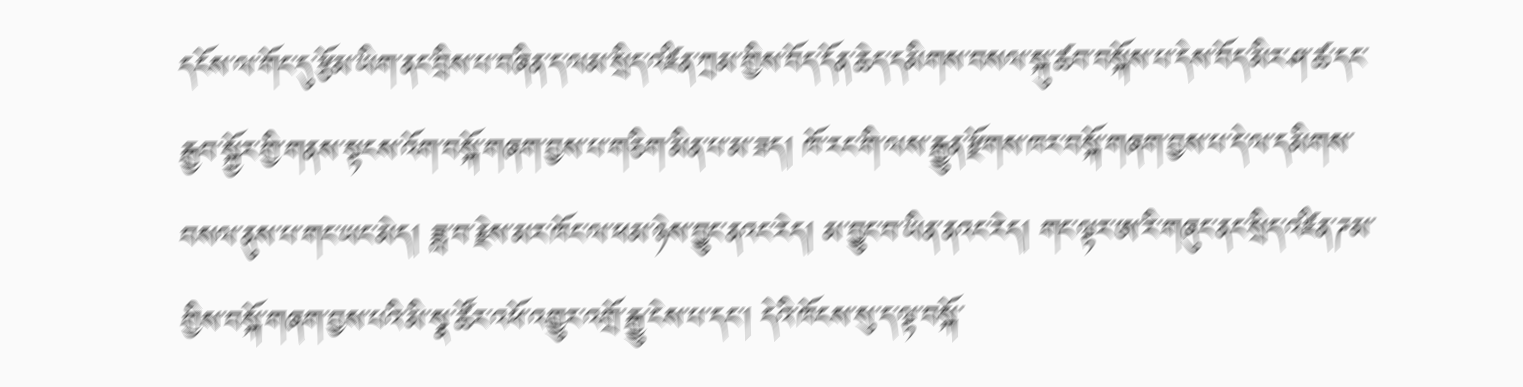དངོས་ལ་གོང་དུ་རྩོམ་ཡིག་ནང་བྲིས་པ་བཞིན་ད་ལམ་སྲིད་འཛིན་ཀྲམ་གྱིས་བོད་དོན་ཆེད་དམིགས་བསལ་སྐུ་ཚབ་བསྐོས་པ་དེས་བོད་མིར་ཤ་ཚ་དང་རྒྱབ་སྐྱོར་གྱི་གནས་སྟངས་འོག་བསྐོ་གཞག་བྱས་པ་གཅིག་མིན་པ་མ་ཟད། ཁོ་རང་གི་ལས་རྒྱུན་རྫོགས་ཁར་བསྐོ་གཞག་བྱས་པ་དེ་ལ་དམིགས་བསལ་ནུས་པ་གང་ཡང་མེད། ཟླ་བ་རྗེས་མར་ཁོང་ལ་ཕམ་ཉེས་བྱུང་ནའང་རེད། མ་བྱུང་བ་ཡིན་ནའང་རེད། གང་ལྟར་ཨ་རི་གཞུང་ནང་སྲིད་འཛིན་ཌམ་གྱིས་བསྐོ་གཞག་བྱས་པའི་མི་སྣ་ཚོར་འཕོ་འགྱུར་འགྲོ་རྒྱུ་ངེས་པ་དང་། དེའི་ཁོངས་སུ་ད་ལྟ་བསྐོ་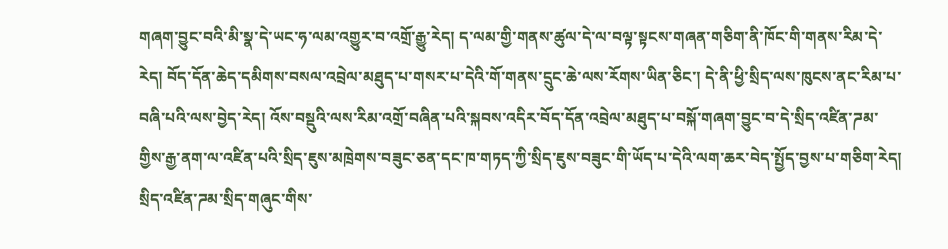གཞག་བྱུང་བའི་མི་སྣ་དེ་ཡང་ཧ་ལམ་འགྱུར་བ་འགྲོ་རྒྱུ་རེད། ད་ལམ་གྱི་གནས་ཚུལ་དེ་ལ་བལྟ་སྟངས་གཞན་གཅིག་ནི་ཁོང་གི་གནས་རིམ་དེ་རེད། བོད་དོན་ཆེད་དམིགས་བསལ་འབྲེལ་མཐུད་པ་གསར་པ་དེའི་གོ་གནས་དྲུང་ཆེ་ལས་རོགས་ཡིན་ཅིང་། དེ་ནི་ཕྱི་སྲིད་ལས་ཁུངས་ནང་རིམ་པ་བཞི་པའི་ལས་བྱེད་རེད། འོས་བསྡུའི་ལས་རིམ་འགྲོ་བཞིན་པའི་སྐབས་འདིར་བོད་དོན་འབྲེལ་མཐུད་པ་བསྐོ་གཞག་བྱུང་བ་དེ་སྲིད་འཛིན་ཌམ་གྱིས་རྒྱ་ནག་ལ་འཛིན་པའི་སྲིད་ཇུས་མཁྲེགས་བཟུང་ཅན་དང་ཁ་གཏད་ཀྱི་སྲིད་ཇུས་བཟུང་གི་ཡོད་པ་དེའི་ལག་ཆར་བེད་སྤྱོད་བྱས་པ་གཅིག་རེད། སྲིད་འཛིན་ཌམ་སྲིད་གཞུང་གིས་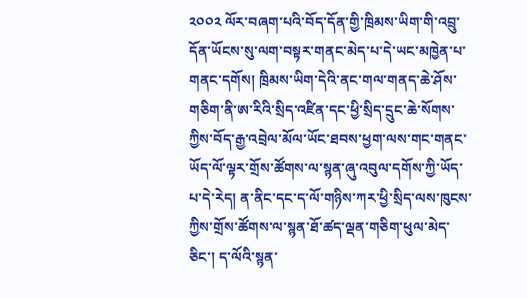༢༠༠༢ ལོར་བཞག་པའི་བོད་དོན་གྱི་ཁྲིམས་ཡིག་གི་འབྲུ་དོན་ཡོངས་སུ་ལག་བསྟར་གནང་མེད་པ་དེ་ཡང་མཁྱེན་པ་གནང་དགོས། ཁྲིམས་ཡིག་དེའི་ནང་གལ་གནད་ཆེ་ཤོས་གཅིག་ནི་ཨ་རིའི་སྲིད་འཛིན་དང་ཕྱི་སྲིད་དྲུང་ཆེ་སོགས་ཀྱིས་བོད་རྒྱ་འབྲེལ་མོལ་ཡོང་ཐབས་ཕྱག་ལས་གང་གནང་ཡོད་ལོ་ལྟར་གྲོས་ཚོགས་ལ་སྙན་ཞུ་འབུལ་དགོས་ཀྱི་ཡོད་པ་དེ་རེད། ན་ནིང་དང་ད་ལོ་གཉིས་ཀར་ཕྱི་སྲིད་ལས་ཁུངས་ཀྱིས་གྲོས་ཚོགས་ལ་སྙན་ཐོ་ཚད་ལྡན་གཅིག་ཕུལ་མེད་ཅིང་། ད་ལོའི་སྙན་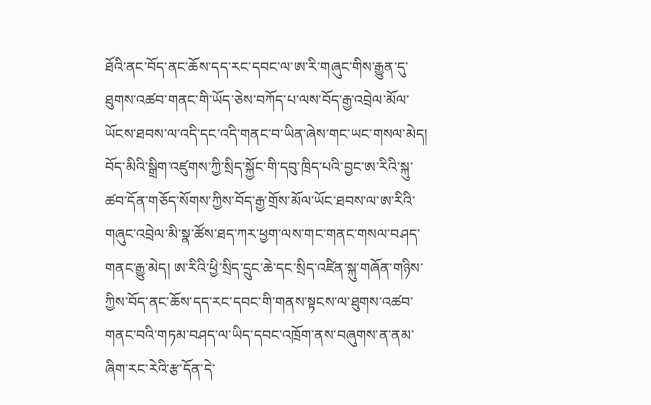ཐོའི་ནང་བོད་ནང་ཆོས་དད་རང་དབང་ལ་ཨ་རི་གཞུང་གིས་རྒྱུན་དུ་ཐུགས་འཚབ་གནང་གི་ཡོད་ཅེས་བཀོད་པ་ལས་བོད་རྒྱ་འབྲེལ་མོལ་ཡོངས་ཐབས་ལ་འདི་དང་འདི་གནང་བ་ཡིན་ཞེས་གང་ཡང་གསལ་མེད། བོད་མིའི་སྒྲིག་འཛུགས་ཀྱི་སྲིད་སྐྱོང་གི་དབུ་ཁྲིད་པའི་བྱང་ཨ་རིའི་སྐུ་ཚབ་དོན་གཅོད་སོགས་ཀྱིས་བོད་རྒྱ་གྲོས་མོལ་ཡོང་ཐབས་ལ་ཨ་རིའི་གཞུང་འབྲེལ་མི་སྣ་ཚོས་ཐད་ཀར་ཕྱག་ལས་གང་གནང་གསལ་བཤད་གནང་རྒྱུ་མེད། ཨ་རིའི་ཕྱི་སྲིད་དྲུང་ཆེ་དང་སྲིད་འཛིན་སྐུ་གཞོན་གཉིས་ཀྱིས་བོད་ནང་ཆོས་དད་རང་དབང་གི་གནས་སྟངས་ལ་ཐུགས་འཚབ་གནང་བའི་གཏམ་བཤད་ལ་ཡིད་དབང་འཁྲོག་ནས་བཞུགས་ན་ནམ་ཞིག་རང་རེའི་རྩ་དོན་དེ་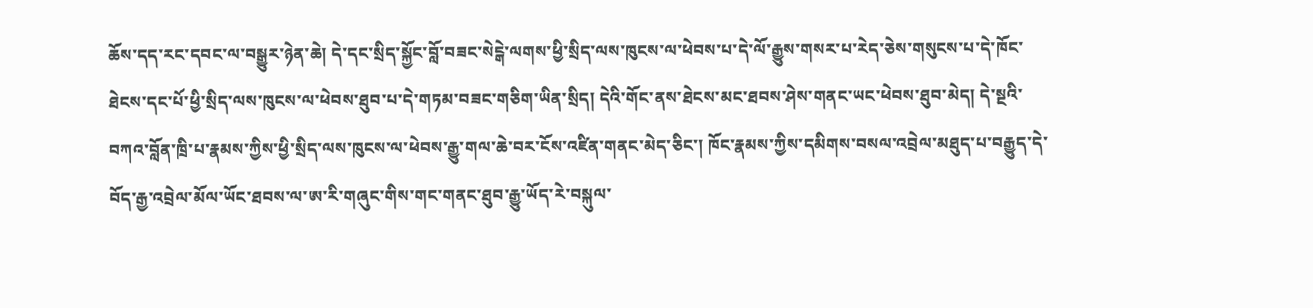ཆོས་དད་རང་དབང་ལ་བསྒྱུར་ཉེན་ཆེ། དེ་དང་སྲིད་སྐྱོང་བློ་བཟང་སེངྒེ་ལགས་ཕྱི་སྲིད་ལས་ཁུངས་ལ་ཕེབས་པ་དེ་ལོ་རྒྱུས་གསར་པ་རེད་ཅེས་གསུངས་པ་དེ་ཁོང་ཐེངས་དང་པོ་ཕྱི་སྲིད་ལས་ཁུངས་ལ་ཕེབས་ཐུབ་པ་དེ་གཏམ་བཟང་གཅིག་ཡིན་སྲིད། དེའི་གོང་ནས་ཐེངས་མང་ཐབས་ཤེས་གནང་ཡང་ཕེབས་ཐུབ་མེད། དེ་སྔའི་བཀའ་བློན་ཁྲི་པ་རྣམས་ཀྱིས་ཕྱི་སྲིད་ལས་ཁུངས་ལ་ཕེབས་རྒྱུ་གལ་ཆེ་བར་ངོས་འཛིན་གནང་མེད་ཅིང་། ཁོང་རྣམས་ཀྱིས་དམིགས་བསལ་འབྲེལ་མཐུད་པ་བརྒྱུད་དེ་བོད་རྒྱ་འབྲེལ་མོལ་ཡོང་ཐབས་ལ་ཨ་རི་གཞུང་གིས་གང་གནང་ཐུབ་རྒྱུ་ཡོད་རེ་བསྐུལ་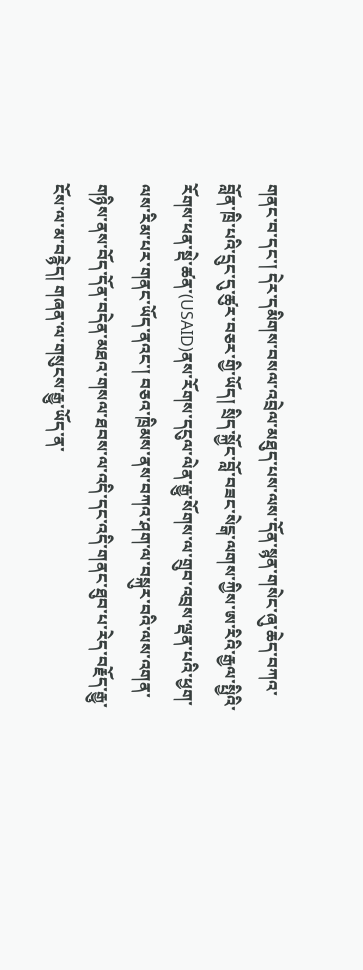གནང་བ་དང་། དེར་དམིགས་བསལ་འབྲེལ་མཐུད་པས་ལས་དོན་སྙན་གསེང་ཞུ་ཆེད་བཀའ་བློན་ཁྲི་པའི་དྲུང་དུ་ཚུར་བཅར་གྱི་ཡོད། སྲིད་སྐྱོང་བློ་བཟང་སེངྒ་ལགས་ཀྱིས་ཨ་རིའི་རྒྱལ་སྤྱིའི་རོགས་ཕན་སྡེ་ཚན་(USAID)ནས་རོགས་དངུལ་ལེན་རྒྱུ་སོགས་ལ་གྲུབ་འབྲས་ལྡན་པའི་ཕྱག་ལས་རིམ་པར་གནང་ཡོད་ནའང་། བཅའ་ཁྲིམས་ནས་བཀའ་ཤག་ལ་བསྐུར་བའི་ལས་འགན་གཉིས་ནས་བོད་དོན་བདེན་མཐའ་གསལ་ཐབས་ལ་འདི་དང་འདི་གནང་ཐུབ་པ་རེད་བརྗོད་རྒྱུ་ངོས་ལ་མ་བརྙེད། གཞན་ལ་གསུངས་རྒྱུ་ཡོད་ན་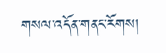གསལ་འདོན་གནང་རོགས།